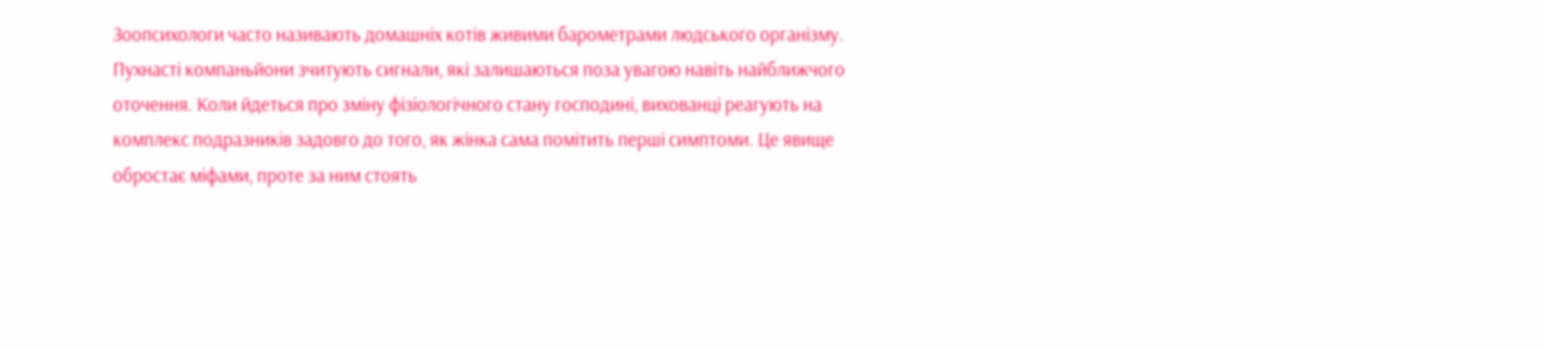Зоопсихологи часто називають домашніх котів живими барометрами людського організму. Пухнасті компаньйони зчитують сигнали, які залишаються поза увагою навіть найближчого оточення. Коли йдеться про зміну фізіологічного стану господині, вихованці реагують на комплекс подразників задовго до того, як жінка сама помітить перші симптоми. Це явище обростає міфами, проте за ним стоять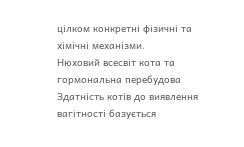цілком конкретні фізичні та хімічні механізми.
Нюховий всесвіт кота та гормональна перебудова
Здатність котів до виявлення вагітності базується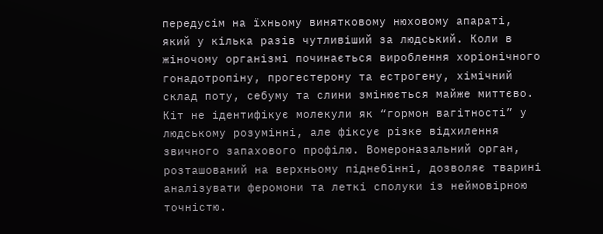передусім на їхньому винятковому нюховому апараті, який у кілька разів чутливіший за людський. Коли в жіночому організмі починається вироблення хоріонічного гонадотропіну, прогестерону та естрогену, хімічний склад поту, себуму та слини змінюється майже миттєво. Кіт не ідентифікує молекули як “гормон вагітності” у людському розумінні, але фіксує різке відхилення звичного запахового профілю. Вомероназальний орган, розташований на верхньому піднебінні, дозволяє тварині аналізувати феромони та леткі сполуки із неймовірною точністю.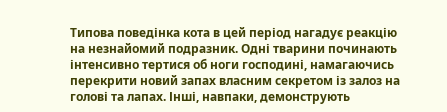Типова поведінка кота в цей період нагадує реакцію на незнайомий подразник. Одні тварини починають інтенсивно тертися об ноги господині, намагаючись перекрити новий запах власним секретом із залоз на голові та лапах. Інші, навпаки, демонструють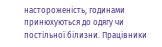настороженість, годинами принюхуються до одягу чи постільної білизни. Працівники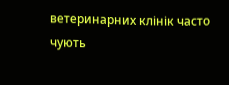ветеринарних клінік часто чують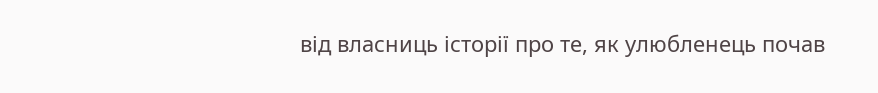від власниць історії про те, як улюбленець почав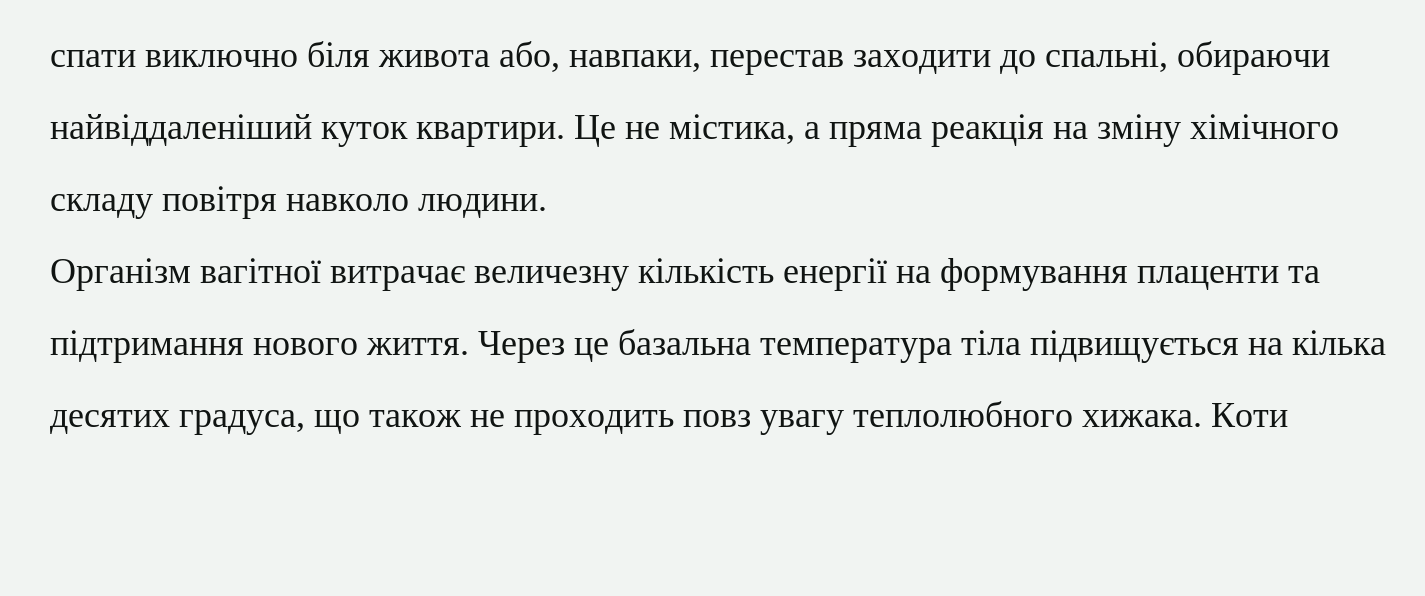спати виключно біля живота або, навпаки, перестав заходити до спальні, обираючи найвіддаленіший куток квартири. Це не містика, а пряма реакція на зміну хімічного складу повітря навколо людини.
Організм вагітної витрачає величезну кількість енергії на формування плаценти та підтримання нового життя. Через це базальна температура тіла підвищується на кілька десятих градуса, що також не проходить повз увагу теплолюбного хижака. Коти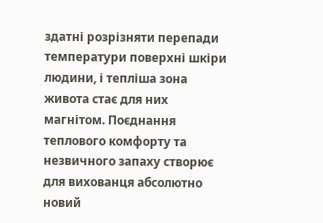здатні розрізняти перепади температури поверхні шкіри людини, і тепліша зона живота стає для них магнітом. Поєднання теплового комфорту та незвичного запаху створює для вихованця абсолютно новий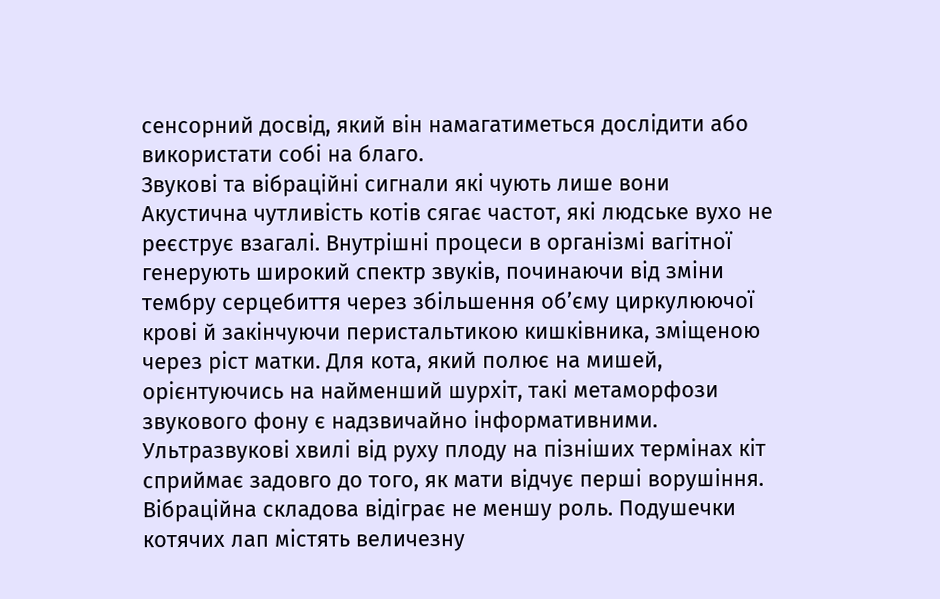сенсорний досвід, який він намагатиметься дослідити або використати собі на благо.
Звукові та вібраційні сигнали які чують лише вони
Акустична чутливість котів сягає частот, які людське вухо не реєструє взагалі. Внутрішні процеси в організмі вагітної генерують широкий спектр звуків, починаючи від зміни тембру серцебиття через збільшення об’єму циркулюючої крові й закінчуючи перистальтикою кишківника, зміщеною через ріст матки. Для кота, який полює на мишей, орієнтуючись на найменший шурхіт, такі метаморфози звукового фону є надзвичайно інформативними. Ультразвукові хвилі від руху плоду на пізніших термінах кіт сприймає задовго до того, як мати відчує перші ворушіння.
Вібраційна складова відіграє не меншу роль. Подушечки котячих лап містять величезну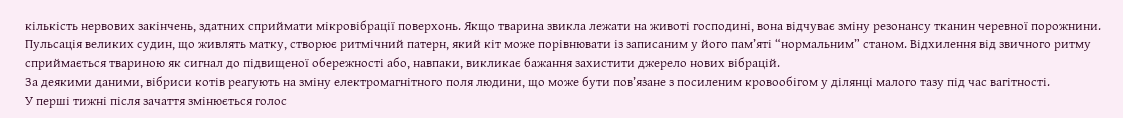кількість нервових закінчень, здатних сприймати мікровібрації поверхонь. Якщо тварина звикла лежати на животі господині, вона відчуває зміну резонансу тканин черевної порожнини. Пульсація великих судин, що живлять матку, створює ритмічний патерн, який кіт може порівнювати із записаним у його пам’яті “нормальним” станом. Відхилення від звичного ритму сприймається твариною як сигнал до підвищеної обережності або, навпаки, викликає бажання захистити джерело нових вібрацій.
За деякими даними, вібриси котів реагують на зміну електромагнітного поля людини, що може бути пов’язане з посиленим кровообігом у ділянці малого тазу під час вагітності.
У перші тижні після зачаття змінюється голос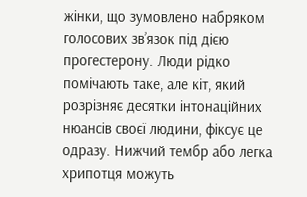жінки, що зумовлено набряком голосових зв’язок під дією прогестерону. Люди рідко помічають таке, але кіт, який розрізняє десятки інтонаційних нюансів своєї людини, фіксує це одразу. Нижчий тембр або легка хрипотця можуть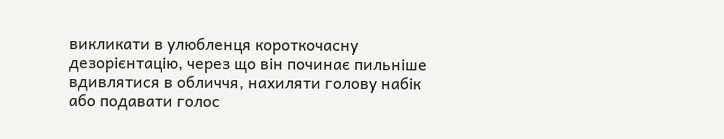викликати в улюбленця короткочасну дезорієнтацію, через що він починає пильніше вдивлятися в обличчя, нахиляти голову набік або подавати голос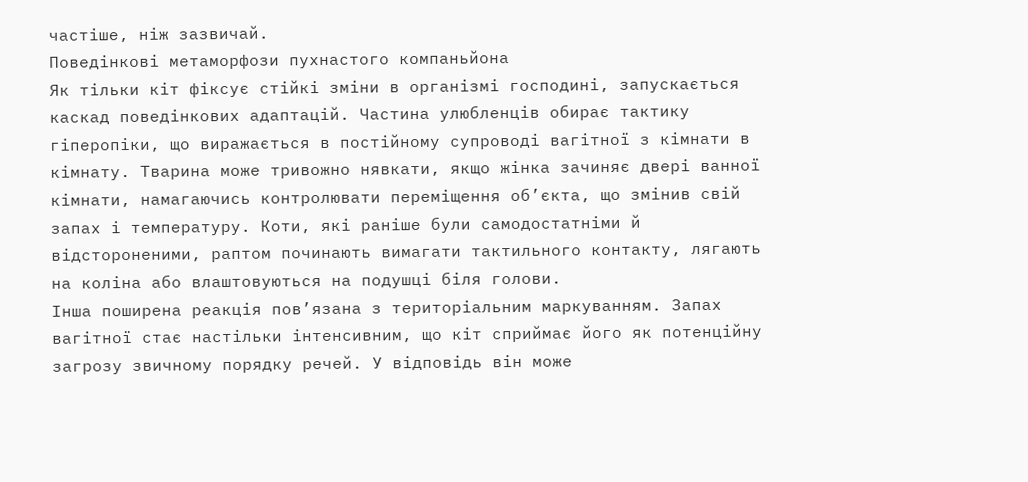частіше, ніж зазвичай.
Поведінкові метаморфози пухнастого компаньйона
Як тільки кіт фіксує стійкі зміни в організмі господині, запускається каскад поведінкових адаптацій. Частина улюбленців обирає тактику гіперопіки, що виражається в постійному супроводі вагітної з кімнати в кімнату. Тварина може тривожно нявкати, якщо жінка зачиняє двері ванної кімнати, намагаючись контролювати переміщення об’єкта, що змінив свій запах і температуру. Коти, які раніше були самодостатніми й відстороненими, раптом починають вимагати тактильного контакту, лягають на коліна або влаштовуються на подушці біля голови.
Інша поширена реакція пов’язана з територіальним маркуванням. Запах вагітної стає настільки інтенсивним, що кіт сприймає його як потенційну загрозу звичному порядку речей. У відповідь він може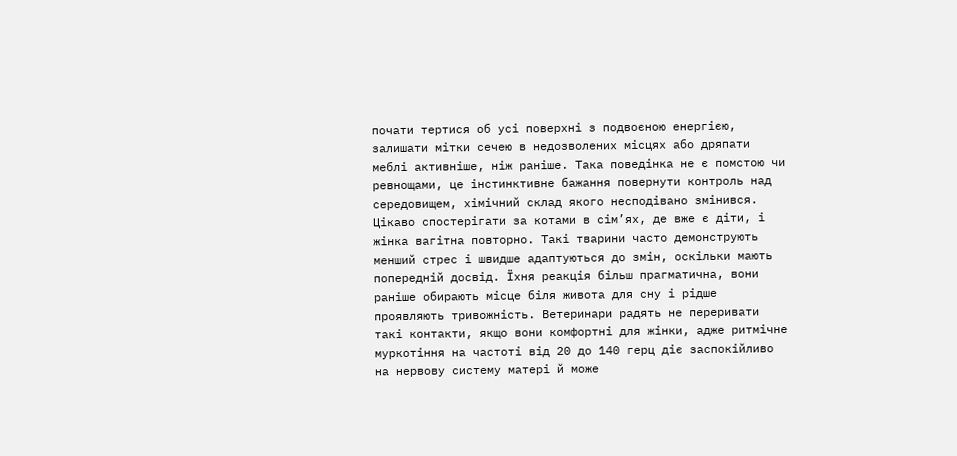почати тертися об усі поверхні з подвоєною енергією, залишати мітки сечею в недозволених місцях або дряпати меблі активніше, ніж раніше. Така поведінка не є помстою чи ревнощами, це інстинктивне бажання повернути контроль над середовищем, хімічний склад якого несподівано змінився.
Цікаво спостерігати за котами в сім’ях, де вже є діти, і жінка вагітна повторно. Такі тварини часто демонструють менший стрес і швидше адаптуються до змін, оскільки мають попередній досвід. Їхня реакція більш прагматична, вони раніше обирають місце біля живота для сну і рідше проявляють тривожність. Ветеринари радять не переривати такі контакти, якщо вони комфортні для жінки, адже ритмічне муркотіння на частоті від 20 до 140 герц діє заспокійливо на нервову систему матері й може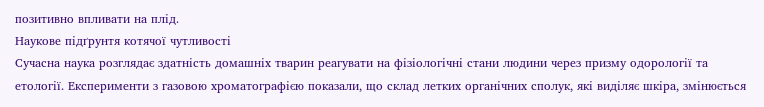позитивно впливати на плід.
Наукове підґрунтя котячої чутливості
Сучасна наука розглядає здатність домашніх тварин реагувати на фізіологічні стани людини через призму одорології та етології. Експерименти з газовою хроматографією показали, що склад летких органічних сполук, які виділяє шкіра, змінюється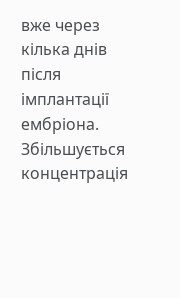вже через кілька днів після імплантації ембріона. Збільшується концентрація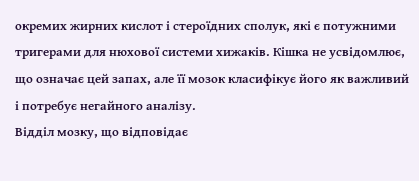окремих жирних кислот і стероїдних сполук, які є потужними тригерами для нюхової системи хижаків. Кішка не усвідомлює, що означає цей запах, але її мозок класифікує його як важливий і потребує негайного аналізу.
Відділ мозку, що відповідає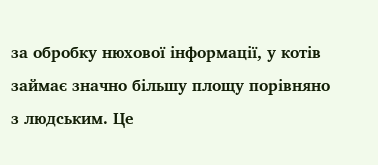за обробку нюхової інформації, у котів займає значно більшу площу порівняно з людським. Це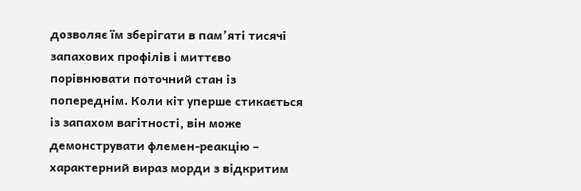дозволяє їм зберігати в пам’яті тисячі запахових профілів і миттєво порівнювати поточний стан із попереднім. Коли кіт уперше стикається із запахом вагітності, він може демонструвати флемен-реакцію – характерний вираз морди з відкритим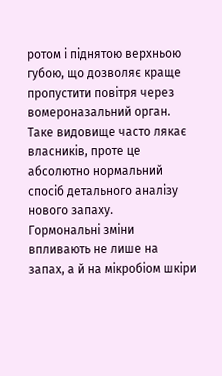ротом і піднятою верхньою губою, що дозволяє краще пропустити повітря через вомероназальний орган. Таке видовище часто лякає власників, проте це абсолютно нормальний спосіб детального аналізу нового запаху.
Гормональні зміни впливають не лише на запах, а й на мікробіом шкіри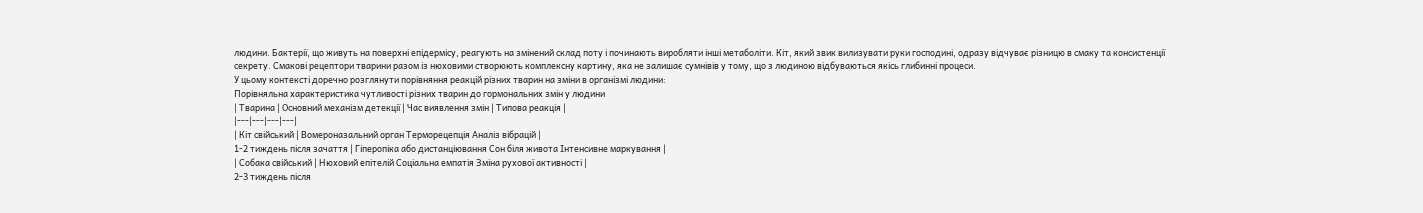людини. Бактерії, що живуть на поверхні епідермісу, реагують на змінений склад поту і починають виробляти інші метаболіти. Кіт, який звик вилизувати руки господині, одразу відчуває різницю в смаку та консистенції секрету. Смакові рецептори тварини разом із нюховими створюють комплексну картину, яка не залишає сумнівів у тому, що з людиною відбуваються якісь глибинні процеси.
У цьому контексті доречно розглянути порівняння реакцій різних тварин на зміни в організмі людини:
Порівняльна характеристика чутливості різних тварин до гормональних змін у людини
| Тварина | Основний механізм детекції | Час виявлення змін | Типова реакція |
|---|---|---|---|
| Кіт свійський | Вомероназальний орган Терморецепція Аналіз вібрацій |
1-2 тиждень після зачаття | Гіперопіка або дистанціювання Сон біля живота Інтенсивне маркування |
| Собака свійський | Нюховий епітелій Соціальна емпатія Зміна рухової активності |
2-3 тиждень після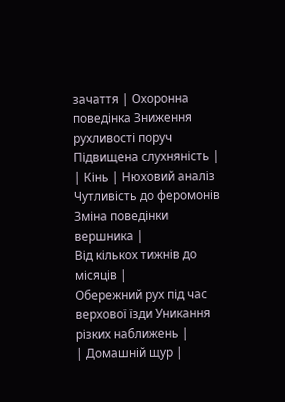зачаття | Охоронна поведінка Зниження рухливості поруч Підвищена слухняність |
| Кінь | Нюховий аналіз Чутливість до феромонів Зміна поведінки вершника |
Від кількох тижнів до місяців |
Обережний рух під час верхової їзди Уникання різких наближень |
| Домашній щур |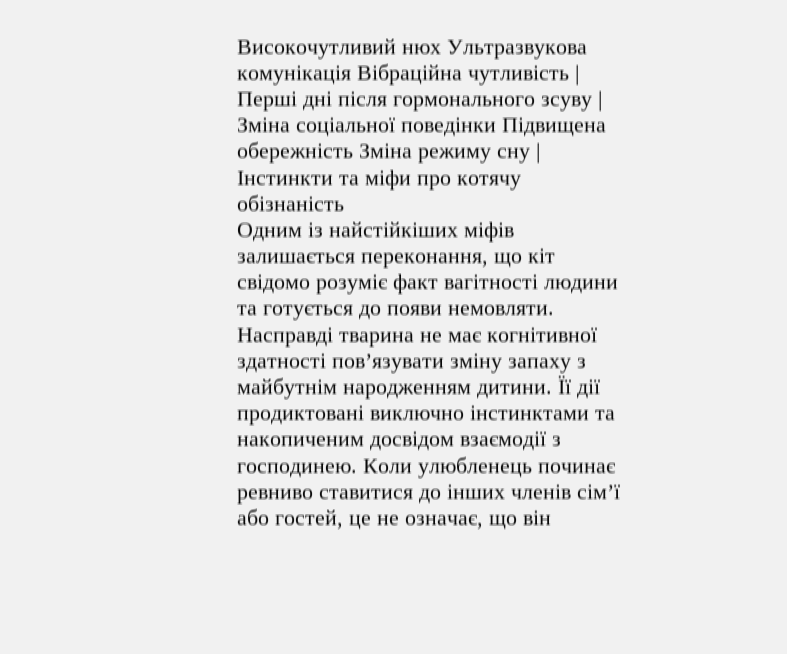Високочутливий нюх Ультразвукова комунікація Вібраційна чутливість |
Перші дні після гормонального зсуву |
Зміна соціальної поведінки Підвищена обережність Зміна режиму сну |
Інстинкти та міфи про котячу обізнаність
Одним із найстійкіших міфів залишається переконання, що кіт свідомо розуміє факт вагітності людини та готується до появи немовляти. Насправді тварина не має когнітивної здатності пов’язувати зміну запаху з майбутнім народженням дитини. Її дії продиктовані виключно інстинктами та накопиченим досвідом взаємодії з господинею. Коли улюбленець починає ревниво ставитися до інших членів сім’ї або гостей, це не означає, що він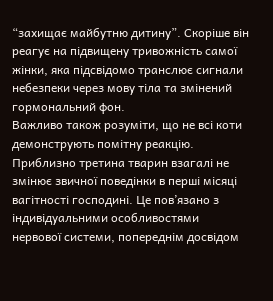“захищає майбутню дитину”. Скоріше він реагує на підвищену тривожність самої жінки, яка підсвідомо транслює сигнали небезпеки через мову тіла та змінений гормональний фон.
Важливо також розуміти, що не всі коти демонструють помітну реакцію. Приблизно третина тварин взагалі не змінює звичної поведінки в перші місяці вагітності господині. Це пов’язано з індивідуальними особливостями нервової системи, попереднім досвідом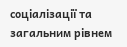соціалізації та загальним рівнем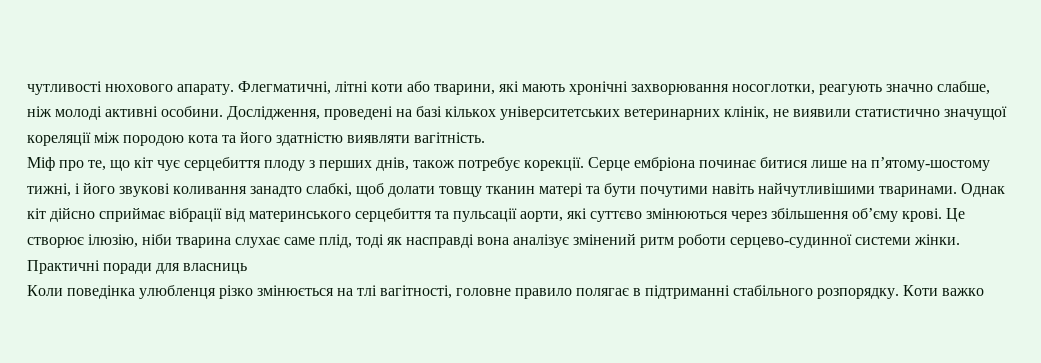чутливості нюхового апарату. Флегматичні, літні коти або тварини, які мають хронічні захворювання носоглотки, реагують значно слабше, ніж молоді активні особини. Дослідження, проведені на базі кількох університетських ветеринарних клінік, не виявили статистично значущої кореляції між породою кота та його здатністю виявляти вагітність.
Міф про те, що кіт чує серцебиття плоду з перших днів, також потребує корекції. Серце ембріона починає битися лише на п’ятому-шостому тижні, і його звукові коливання занадто слабкі, щоб долати товщу тканин матері та бути почутими навіть найчутливішими тваринами. Однак кіт дійсно сприймає вібрації від материнського серцебиття та пульсації аорти, які суттєво змінюються через збільшення об’єму крові. Це створює ілюзію, ніби тварина слухає саме плід, тоді як насправді вона аналізує змінений ритм роботи серцево-судинної системи жінки.
Практичні поради для власниць
Коли поведінка улюбленця різко змінюється на тлі вагітності, головне правило полягає в підтриманні стабільного розпорядку. Коти важко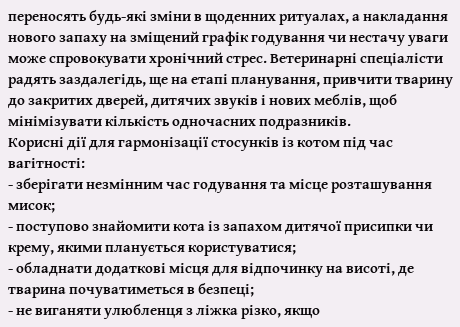переносять будь-які зміни в щоденних ритуалах, а накладання нового запаху на зміщений графік годування чи нестачу уваги може спровокувати хронічний стрес. Ветеринарні спеціалісти радять заздалегідь, ще на етапі планування, привчити тварину до закритих дверей, дитячих звуків і нових меблів, щоб мінімізувати кількість одночасних подразників.
Корисні дії для гармонізації стосунків із котом під час вагітності:
- зберігати незмінним час годування та місце розташування мисок;
- поступово знайомити кота із запахом дитячої присипки чи крему, якими планується користуватися;
- обладнати додаткові місця для відпочинку на висоті, де тварина почуватиметься в безпеці;
- не виганяти улюбленця з ліжка різко, якщо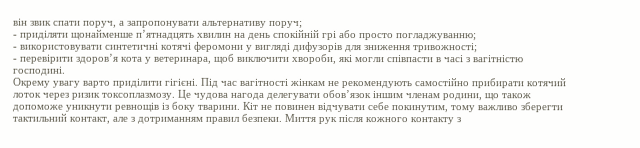він звик спати поруч, а запропонувати альтернативу поруч;
- приділяти щонайменше п’ятнадцять хвилин на день спокійній грі або просто погладжуванню;
- використовувати синтетичні котячі феромони у вигляді дифузорів для зниження тривожності;
- перевірити здоров’я кота у ветеринара, щоб виключити хвороби, які могли співпасти в часі з вагітністю господині.
Окрему увагу варто приділити гігієні. Під час вагітності жінкам не рекомендують самостійно прибирати котячий лоток через ризик токсоплазмозу. Це чудова нагода делегувати обов’язок іншим членам родини, що також допоможе уникнути ревнощів із боку тварини. Кіт не повинен відчувати себе покинутим, тому важливо зберегти тактильний контакт, але з дотриманням правил безпеки. Миття рук після кожного контакту з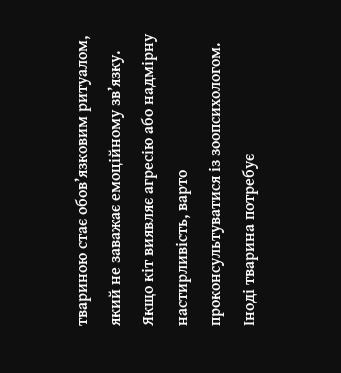твариною стає обов’язковим ритуалом, який не заважає емоційному зв’язку.
Якщо кіт виявляє агресію або надмірну настирливість, варто проконсультуватися із зоопсихологом. Іноді тварина потребує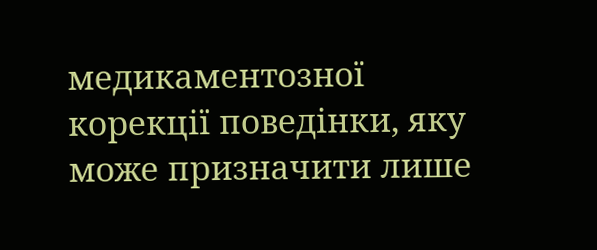медикаментозної корекції поведінки, яку може призначити лише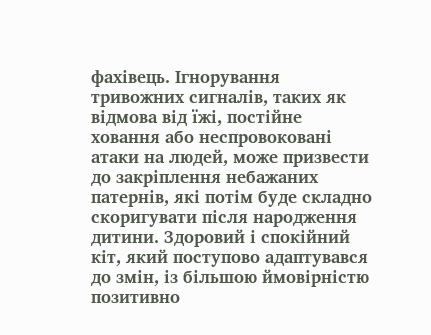фахівець. Ігнорування тривожних сигналів, таких як відмова від їжі, постійне ховання або неспровоковані атаки на людей, може призвести до закріплення небажаних патернів, які потім буде складно скоригувати після народження дитини. Здоровий і спокійний кіт, який поступово адаптувався до змін, із більшою ймовірністю позитивно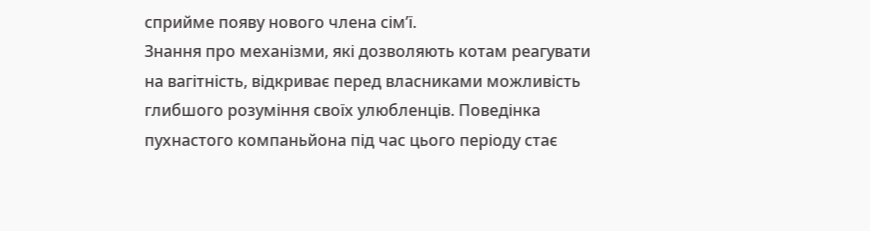сприйме появу нового члена сім’ї.
Знання про механізми, які дозволяють котам реагувати на вагітність, відкриває перед власниками можливість глибшого розуміння своїх улюбленців. Поведінка пухнастого компаньйона під час цього періоду стає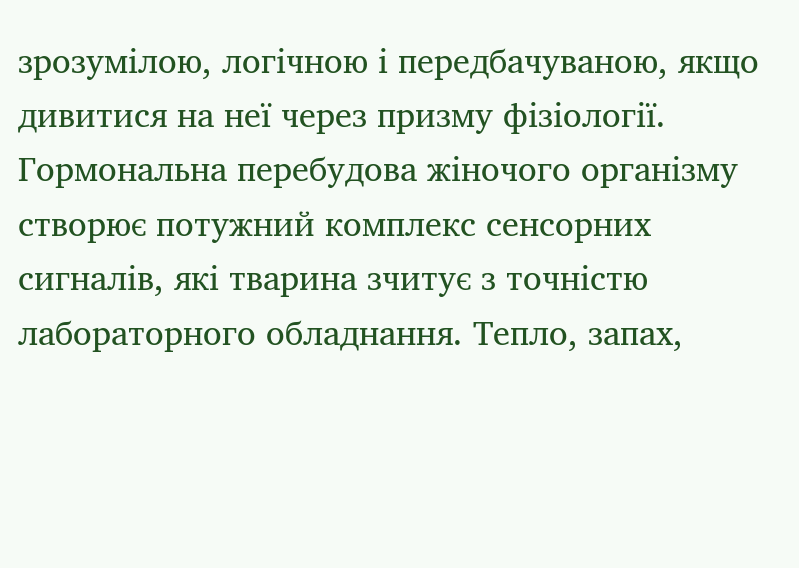зрозумілою, логічною і передбачуваною, якщо дивитися на неї через призму фізіології. Гормональна перебудова жіночого організму створює потужний комплекс сенсорних сигналів, які тварина зчитує з точністю лабораторного обладнання. Тепло, запах,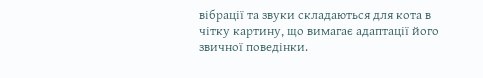вібрації та звуки складаються для кота в чітку картину, що вимагає адаптації його звичної поведінки.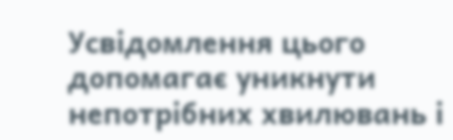Усвідомлення цього допомагає уникнути непотрібних хвилювань і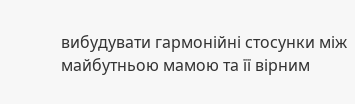вибудувати гармонійні стосунки між майбутньою мамою та її вірним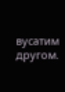вусатим другом.